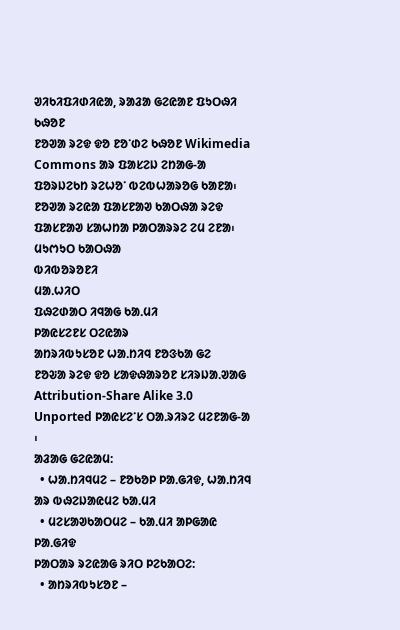ᱣᱤᱠᱤᱯᱤᱰᱤᱭᱟ, ᱨᱟᱲᱟ ᱜᱮᱭᱟᱱ ᱯᱩᱛᱷᱤ ᱠᱷᱚᱱ
ᱱᱚᱣᱟ ᱨᱮᱫ ᱫᱚ ᱱᱚᱸᱰᱮ ᱠᱷᱚᱱ Wikimedia Commons ᱟᱨ ᱯᱟᱥᱮᱡ ᱮᱴᱟᱜ-ᱟ ᱯᱚᱨᱡᱮᱠᱴ ᱨᱮᱦᱚᱸ ᱵᱮᱵᱦᱟᱨᱚᱜ ᱠᱟᱱᱟ᱾ ᱱᱚᱣᱟ ᱨᱮᱭᱟ ᱯᱟᱥᱱᱟᱣ ᱠᱟᱛᱷᱟ ᱨᱮᱫ ᱯᱟᱥᱱᱟᱣ ᱥᱟᱦᱴᱟ ᱞᱟᱛᱟᱨᱨᱮ ᱮᱢ ᱮᱱᱟ᱾
ᱢᱩᱬᱩᱛ ᱠᱟᱛᱷᱟ
ᱵᱤᱵᱚᱨᱚᱱᱤ
ᱢᱟᱹᱦᱤᱛ
ᱯᱷᱮᱰᱟᱛ ᱤᱧᱟᱜ ᱠᱟᱹᱢᱤ
ᱞᱟᱭᱥᱮᱱᱥ ᱛᱮᱭᱟᱨ
ᱟᱴᱨᱤᱵᱩᱥᱚᱱ ᱦᱟᱹᱴᱤᱧ ᱱᱚᱝᱠᱟ ᱜᱮ
ᱱᱚᱶᱟ ᱨᱮᱫ ᱫᱚ ᱥᱟᱫᱷᱟᱨᱚᱱ ᱥᱤᱨᱡᱟᱹᱣᱟᱜ Attribution-Share Alike 3.0 Unported ᱞᱟᱭᱥᱮᱸᱥ ᱛᱟᱹᱨᱤᱨᱮ ᱢᱮᱱᱟᱜ-ᱟ ᱾
ᱟᱲᱟᱜ ᱜᱮᱭᱟᱢ:
  • ᱦᱟᱹᱴᱤᱧᱢᱮ – ᱱᱚᱠᱚᱞ ᱞᱟᱹᱜᱤᱫ, ᱦᱟᱹᱴᱤᱧ ᱟᱨ ᱵᱷᱮᱡᱟᱭᱢᱮ ᱠᱟᱹᱢᱤ
  • ᱢᱮᱥᱟᱣᱠᱟᱛᱢᱮ – ᱠᱟᱹᱢᱤ ᱟᱞᱜᱟᱭ ᱞᱟᱹᱜᱤᱫ
ᱞᱟᱛᱟᱨ ᱨᱮᱭᱟᱜ ᱨᱤᱛ ᱞᱮᱠᱟᱛᱮ:
  • ᱟᱴᱨᱤᱵᱩᱥᱚᱱ –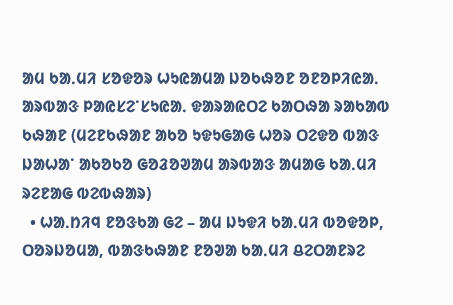ᱟᱢ ᱠᱟᱹᱢᱤ ᱥᱚᱫᱚᱨ ᱦᱩᱭᱟᱢᱟ ᱡᱚᱠᱷᱚᱱ ᱚᱱᱚᱞᱤᱭᱟᱹ ᱟᱨᱵᱟᱝ ᱞᱟᱭᱥᱮᱸᱥᱩᱭᱟᱹ ᱫᱟᱨᱟᱭᱛᱮ ᱠᱟᱛᱷᱟ ᱨᱟᱠᱟᱵ ᱠᱷᱟᱱ (ᱢᱮᱱᱠᱷᱟᱱ ᱟᱠᱚ ᱩᱫᱩᱜᱟᱜ ᱦᱚᱨ ᱛᱮᱫᱚ ᱵᱟᱝ ᱡᱟᱦᱟᱸ ᱟᱠᱚᱠᱚ ᱜᱚᱲᱚᱣᱟᱢ ᱟᱨᱵᱟᱝ ᱟᱢᱟᱜ ᱠᱟᱹᱢᱤ ᱨᱮᱱᱟᱜ ᱵᱮᱵᱷᱟᱨ)
  • ᱦᱟᱹᱴᱤᱧ ᱱᱚᱝᱠᱟ ᱜᱮ – ᱟᱢ ᱡᱩᱫᱤ ᱠᱟᱹᱢᱤ ᱵᱚᱫᱚᱞ, ᱛᱚᱨᱡᱚᱢᱟ, ᱵᱟᱝᱠᱷᱟᱱ ᱱᱚᱣᱟ ᱠᱟᱹᱢᱤ ᱪᱮᱛᱟᱱᱨᱮ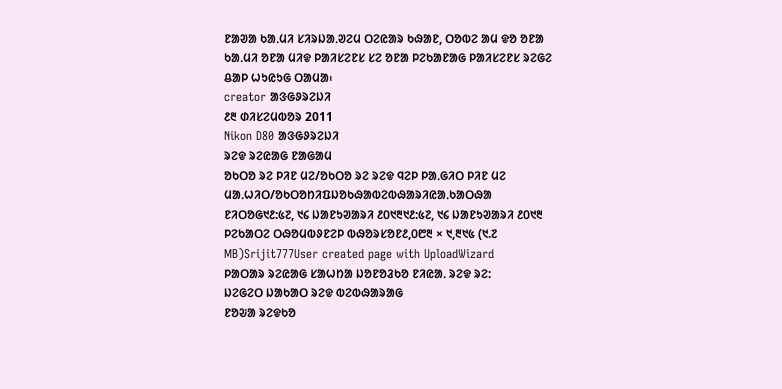ᱱᱟᱣᱟ ᱠᱟᱹᱢᱤ ᱥᱤᱨᱡᱟᱹᱣᱮᱢ ᱛᱮᱭᱟᱨ ᱠᱷᱟᱱ, ᱛᱚᱵᱮ ᱟᱢ ᱫᱚ ᱚᱱᱟ ᱠᱟᱹᱢᱤ ᱚᱱᱟ ᱢᱤᱫ ᱞᱟᱤᱥᱮᱱᱥ ᱥᱮ ᱚᱱᱟ ᱞᱮᱠᱟᱱᱟᱜ ᱞᱟᱤᱥᱮᱱᱥ ᱨᱮᱜᱮ ᱪᱟᱞ ᱦᱩᱭᱩᱜ ᱛᱟᱢᱟ᱾
creator ᱟᱝᱜᱽᱨᱮᱡᱤ
᱒᱓ ᱰᱤᱥᱮᱢᱵᱚᱨ 2011
Nikon D80 ᱟᱝᱜᱽᱨᱮᱡᱤ
ᱨᱮᱫ ᱨᱮᱭᱟᱜ ᱱᱟᱜᱟᱢ
ᱚᱠᱛᱚ ᱨᱮ ᱞᱤᱱ ᱢᱮ/ᱚᱠᱛᱚ ᱨᱮ ᱨᱮᱫ ᱧᱮᱞ ᱞᱟᱹᱜᱤᱛ ᱞᱤᱱ ᱢᱮ
ᱢᱟᱹᱦᱤᱛ/ᱚᱠᱛᱚᱴᱤᱯᱡᱚᱠᱷᱟᱵᱮᱵᱷᱟᱨᱤᱭᱟᱹᱠᱟᱛᱷᱟ
ᱱᱤᱛᱚᱜ᱑᱒:᱕᱗, ᱑᱔ ᱡᱟᱱᱩᱣᱟᱨᱤ ᱒᱐᱑᱓᱑᱒:᱕᱗, ᱑᱔ ᱡᱟᱱᱩᱣᱟᱨᱤ ᱒᱐᱑᱓ ᱞᱮᱠᱟᱛᱮ ᱛᱷᱚᱢᱵᱽᱱᱮᱞ ᱵᱷᱚᱨᱥᱚᱱ᱒,᱐᱘᱓ × ᱑,᱓᱑᱕ (᱑.᱗ MB)Srijit777User created page with UploadWizard
ᱞᱟᱛᱟᱨ ᱨᱮᱭᱟᱜ ᱥᱟᱦᱴᱟ ᱡᱚᱱᱚᱲᱠᱚ ᱱᱤᱭᱟᱹ ᱨᱮᱫ ᱨᱮ:
ᱡᱮᱜᱮᱛ ᱡᱟᱠᱟᱛ ᱨᱮᱫ ᱵᱮᱵᱷᱟᱨᱟᱜ
ᱱᱚᱶᱟ ᱨᱮᱫᱠᱚ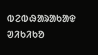ᱵᱮᱵᱷᱟᱨᱟᱠᱟᱫ ᱣᱤᱠᱤᱠᱚ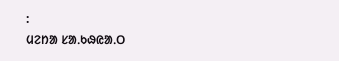:
ᱢᱮᱴᱟ ᱥᱟᱹᱠᱷᱭᱟᱹᱛ